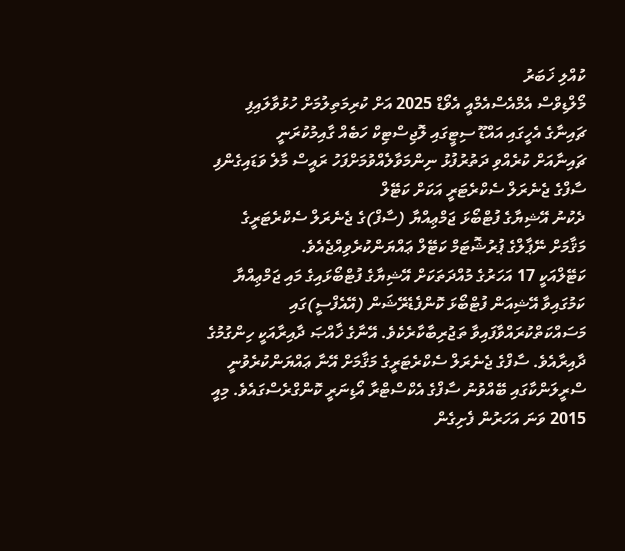ކުއްލި ޚަބަރު
މޯލްޑިވްސް އެމްއެސްއެމްއީ އެވޯޑް 2025 އަށް ކުރިމަތިލުމަށް ހުޅުވާލައިފި
ޗައިނާގެ އެހީގައި އައްޑޫ ސިޓީގައި ލޮޖިސްޓިކް ހަބެއް ގާއިމުކުރަނީ
ޗައިނާއަށް ކުރެއްވި ދަތުރުފުޅު ނިންމަވާލެއްވުމަށްފަހު ރައީސް މާލެ ވަޑައިގެންފި
ސާފްގެ ޖެނެރަލް ސެކްރެޓަރީ އަކަށް ކަޓޭލް
ދެކުނު އޭޝިޔާގެ ފުޓްބޯޅަ ޖަމްޢިއްޔާ (ސާފް)ގެ ޖެނެރަލް ސެކްރެޓަރީގެ މަޤާމަށް ނޭޕާލްގެ ޕުރުޝޮޓަމް ކަޓޭލް ޢައްޔަންކުރެވިއްޖެއެވެ.
ކަޓޭލްއަކީ 17 އަހަރުގެ މުއްދަތަކަށް އޭޝިޔާގެ ފުޓްބޯޅައިގެ މައި ޖަމްޢިއްޔާ ކަމުގައިވާ އޭޝިއަން ފުޓްބޯޅަ ކޮންފެޑެރޭޝަން (އޭއެފްސީ)ގައި މަސައްކަތްކުރައްވާފައިވާ ތަޖުރިބާކާރެކެވެ. އޭނާގެ ޚާއްޞަ ދާއިރާއަކީ ހިންގުމުގެ ދާއިރާއެވެ. ސާފްގެ ޖެނެރަލް ސެކްރެޓަރީގެ މަޤާމަށް އޭނާ ޢައްޔަންކުރެވުނީ ސްރީލަންކާގައި ބޭއްވުނު ސާފްގެ އެކްސްޓްރާ އޯޑިނަރީ ކޮންގްރެސްގައެވެ. މިއީ 2015 ވަނަ އަހަރުން ފެށިގެން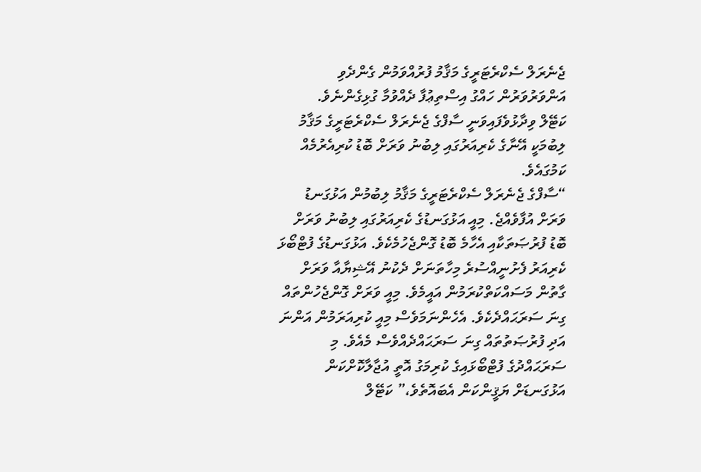ޖެނެރަލް ސެކްރެޓަރީގެ މަޤާމު ފުރުއްވަމުން ގެންދެވި އަންވަރުވަރުން ހައްގު އިސްތިޢުފާ ދެއްވުމާ ގުޅިގެންނެވެ.
ކަޓޭލް ވިދާޅުވެފައިވަނީ ސާފްގެ ޖެނެރަލް ސެކްރެޓަރީގެ މަޤާމު ލިބުމަކީ އޭނާގެ ކެރިއަރުގައި ލިބުނު ވަރަށް ބޮޑު ކުރިއެރުމެއް ކަމުގައެވެ.
“ސާފްގެ ޖެނެރަލް ސެކްރެޓަރީގެ މަޤާމު ލިބުމުން އަޅުގަނޑު ވަރަށް އުފާވެއްޖެ. މިއީ އަޅުގަނޑުގެ ކެރިއަރުގައި ލިބުނު ވަރަށް ބޮޑު ފުރުޞަތަކާއި އެހާމެ ބޮޑު ގޮންޖެހުމެކެވެ. އަޅުގަނޑުގެ ފުޓްބޯޅަ ކެރިއަރު ފެށުނީއްސުރެ މިހާތަނަށް ދެކުނު އޭޝިޔާއާ ވަރަށް ގާތުން މަސައްކަތްކުރަމުން އައީމެވެ. މިއީ ވަރަށް ގޮންޖެހުންތައް ގިނަ ސަރަޙައްދެކެވެ. އެހެންނަމަވެސް މިއީ ކުރިއަރަމުން އަންނަ އަދި ފުރުޞަތުތައް ގިނަ ސަރަޙައްދެއްވެސް މެއެވެ. މި ސަރަޙައްދުގެ ފުޓްބޯޅައިގެ ކުރިމަގު އޮތީ އުޖާލާކޮށްކަން އަޅުގަނޑަށް ޔަޤީންކަން އެބައޮތެވެ،” ކަޓޭލް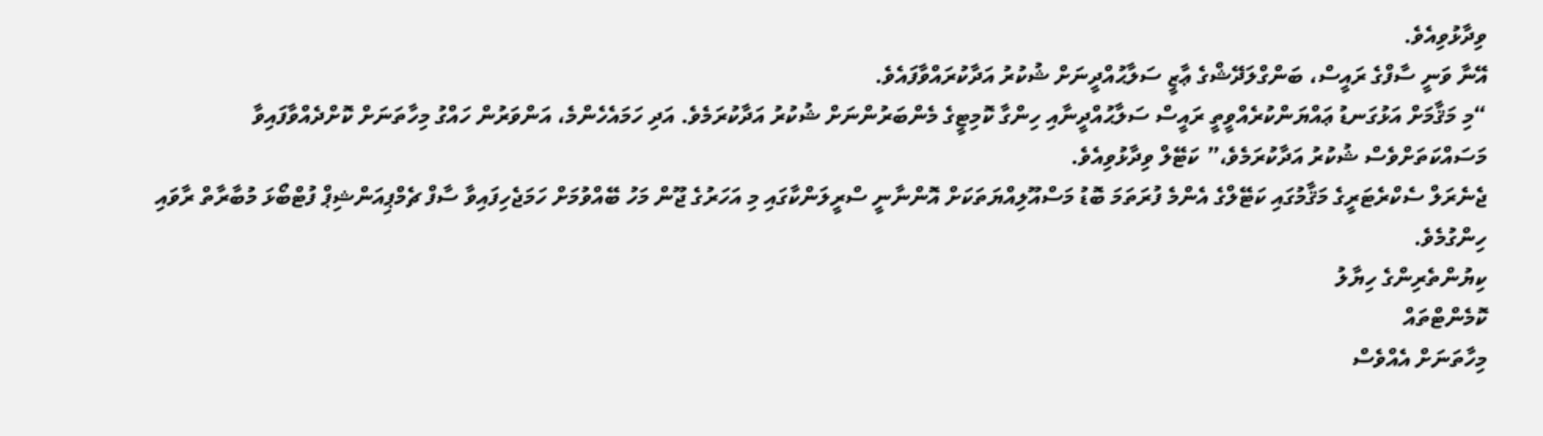ވިދާޅުވިއެވެ.
އޭނާ ވަނީ ސާފްގެ ރައީސް، ބަންގްލަދޭޝްގެ ޢާޒީ ސަލާޙުއްދީނަށް ޝުކުރު އަދާކުރައްވާފައެވެ.
“މި މަޤާމަށް އަޅުގަނޑު ޢައްޔަންކުރެއްވީތީ ރައީސް ސަލާޙުއްދީނާއި ހިންގާ ކޮމިޓީގެ މެންބަރުންނަށް ޝުކުރު އަދާކުރަމެވެ. އަދި ހަމައެހެންމެ، އަންވަރުން ހައްގު މިހާތަނަށް ކޮށްދެއްވާފައިވާ މަސައްކަތަށްވެސް ޝުކުރު އަދާކުރަމެވެ،” ކަޓޭލް ވިދާޅުވިއެވެ.
ޖެނެރަލް ސެކްރެޓަރީގެ މަޤާމުގައި ކަޓޭލްގެ އެންމެ ފުރަތަމަ ބޮޑު މަސްއޫލިއްޔަތަކަށް އޮންނާނީ ސްރީލަންކާގައި މި އަހަރުގެ ޖޫން މަހު ބޭއްވުމަށް ހަމަޖެހިފައިވާ ސާފް ޗެމްޕިއަންޝިޕް ފުޓްބޯޅަ މުބާރާތް ރާވައި ހިންގުމެވެ.
ކިޔުންތެރިންގެ ހިޔާލު
ކޮމެންޓްތައް
މިހާތަނަށް އެއްވެސް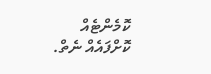ކޮމެންޓެއް ކޮށްފައެއް ނެތް.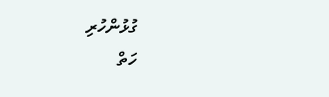ގުޅުންހުރި
ހަތް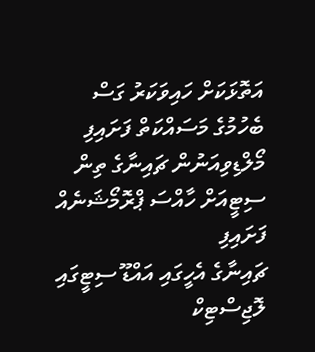އަތޮޅަކަށް ހައިވަކަރު ގަސް ބެހުމުގެ މަސައްކަތް ފަށައިފި
މޯލްޑިވިއަނުން ޗައިނާގެ ތިން ސިޓީއަށް ހާއްސަ ޕްރޮމޯޝަނެއް ފަށައިފި
ޗައިނާގެ އެހީގައި އައްޑޫ ސިޓީގައި ލޮޖިސްޓިކް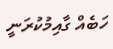ހަބެއް ގާއިމުކުރަނީ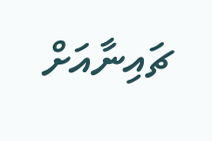ޗައިނާއަށް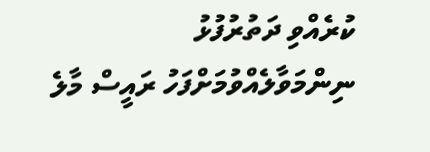ކުރެއްވި ދަތުރުފުޅު ނިންމަވާލެއްވުމަށްފަހު ރައީސް މާލެ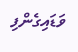ވަޑައިގެންފި